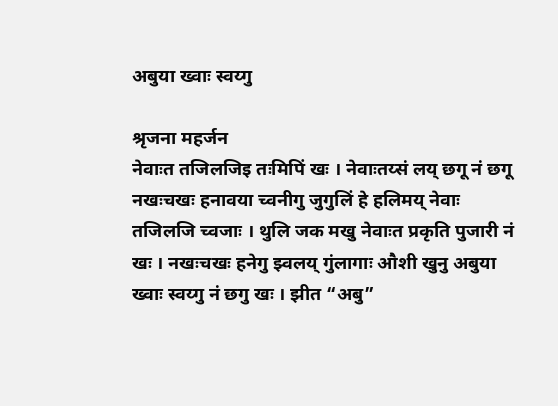अबुया ख्वाः स्वय्गु

श्रृजना महर्जन
नेवाःत तजिलजिइ तःमिपिं खः । नेवाःतय्सं लय् छगू नं छगू नखःचखः हनावया च्वनीगु जुगुलिं हे हलिमय् नेवाः तजिलजि च्वजाः । थुलि जक मखु नेवाःत प्रकृति पुजारी नं खः । नखःचखः हनेगु झ्वलय् गुंलागाः औशी खुनु अबुया ख्वाः स्वय्गु नं छगु खः । झीत “अबु”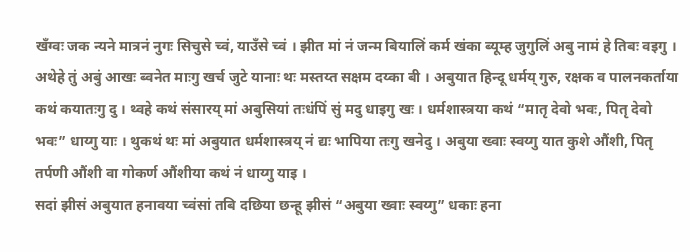खँग्वः जक न्यने मात्रनं नुगः सिचुसे च्वं, याउँसे च्वं । झीत मां नं जन्म बियालिं कर्म खंका ब्यूम्ह जुगुलिं अबु नामं हे तिबः वइगु । अथेहे तुं अबुं आखः ब्वनेत माःगु खर्च जुटे यानाः थः मस्तय्त सक्षम दय्का बी । अबुयात हिन्दू धर्मय् गुरु, रक्षक व पालनकर्ताया कथं कयातःगु दु । थ्वहे कथं संसारय् मां अबुसियां तःधंपिं सुं मदु धाइगु खः । धर्मशास्त्रया कथं “मातृ देवो भवः, पितृ देवो भवः” धाय्गु याः । थुकथं थः मां अबुयात धर्मशास्त्रय् नं द्यः भापिया तःगु खनेदु । अबुया ख्वाः स्वय्गु यात कुशे औंशी, पितृ तर्पणी औंशी वा गोकर्ण औंशीया कथं नं धाय्गु याइ ।
सदां झीसं अबुयात हनावया च्वंसां तबि दछिया छन्हू झीसं “अबुया ख्वाः स्वय्गु” धकाः हना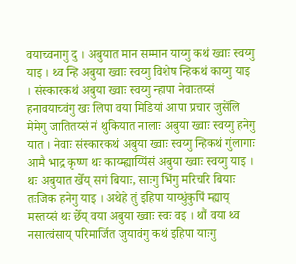वयाच्वनागु दु । अबुयात मान सम्मान याय्गु कथं ख्वाः स्वय्गु याइ । थ्व न्हि अबुया ख्वाः स्वय्गु विशेष न्हिकथं काय्गु याइ । संस्कारकथं अबुया ख्वाः स्वय्गु न्हापा नेवाःतय्सं हनावयाच्वंगु खः लिपा वया मिडियां आपा प्रचार जुसेंलि मेमेगु जातितय्सं नं थुकियात नालाः अबुया ख्वाः स्वय्गु हनेगु यात । नेवाः संस्कारकथं अबुया ख्वाः स्वय्गु न्हिकथं गुंलागाः आमै भाद्र कृष्ण थः काय्म्ह्याय्पिंसं अबुया ख्वाः स्वय्गु याइ । थः अबुयात खेँय् सगं बियाः, साःगु भिंगु मरिचरि बियाः तःजिक हनेगु याइ । अथेहे तुं इहिपा याय्धुंकुपिं म्ह्याय् मस्तय्सं थः छेँय् वया अबुया ख्वाः स्वः वइ । थौं वया थ्व नसात्वंसाय् परिमार्जित जुयावंगु कथं इहिपा याःगु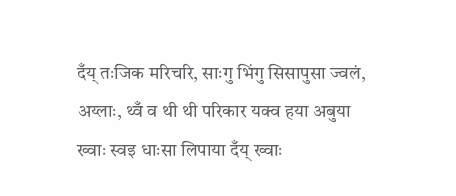दँय् तःजिक मरिचरि, साःगु भिंगु सिसापुसा ज्वलं, अय्लाः, थ्वँ व थी थी परिकार यक्व हया अबुया ख्वाः स्वइ धाःसा लिपाया दँय् ख्वाः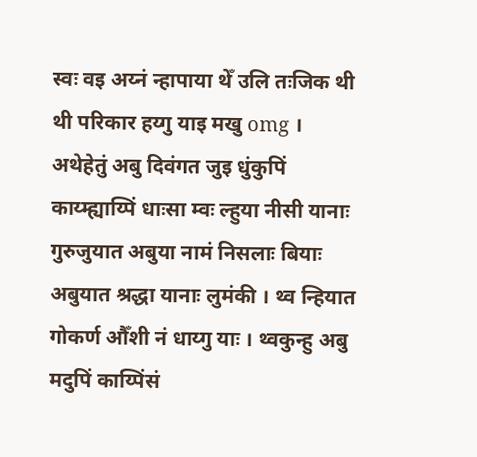स्वः वइ अय्नं न्हापाया थेँ उलि तःजिक थी थी परिकार हय्गु याइ मखु omg ।
अथेहेतुं अबु दिवंगत जुइ धुंकुपिं काय्म्ह्याय्पिं धाःसा म्वः ल्हुया नीसी यानाः गुरुजुयात अबुया नामं निसलाः बियाः अबुयात श्रद्धा यानाः लुमंकी । थ्व न्हियात गोकर्ण औँशी नं धाय्गु याः । थ्वकुन्हु अबु मदुपिं काय्पिंसं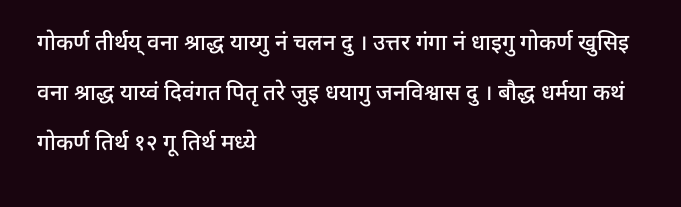गोकर्ण तीर्थय् वना श्राद्ध याय्गु नं चलन दु । उत्तर गंगा नं धाइगु गोकर्ण खुसिइ वना श्राद्ध याय्वं दिवंगत पितृ तरे जुइ धयागु जनविश्वास दु । बौद्ध धर्मया कथं गोकर्ण तिर्थ १२ गू तिर्थ मध्ये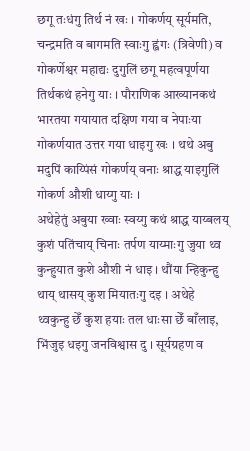छगू तःधंगु तिर्थ नं खः । गोकर्णय् सूर्यमति, चन्द्रमति व बागमति स्वाःगु ह्वंगः (त्रिवेणी) व गोकर्णेश्वर महाद्यः दुगुलिं छगू महत्वपूर्णया तिर्थकथं हनेगु याः । पौराणिक आख्यानकथं भारतया गयायात दक्षिण गया व नेपाःया गोकर्णयात उत्तर गया धाइगु खः । थथे अबु मदुपिं काय्पिंसं गोकर्णय् वनाः श्राद्ध याइगुलिं गोकर्ण औशी धाय्गु याः ।
अथेहेतुं अबुया ख्वाः स्वय्गु कथं श्राद्ध याय्बलय् कुशं पतिंचाय् चिनाः तर्पण याय्माःगु जुया थ्व कुन्हुयात कुशे औशी नं धाइ । थौंया न्हिकुन्हु थाय् थासय् कुश मियातःगु दइ । अथेहे थ्वकुन्हु छेँ कुश हयाः तल धाःसा छेँ बाँलाइ, भिंजुइ धइगु जनविश्वास दु । सूर्यग्रहण व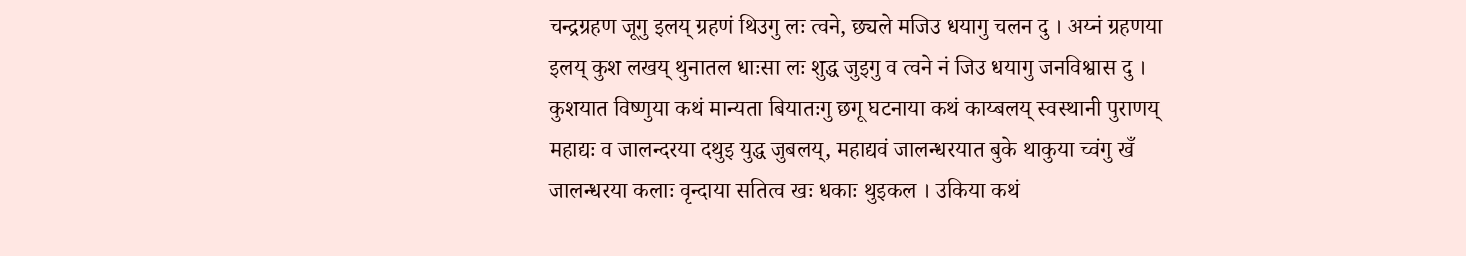चन्द्रग्रहण जूगु इलय् ग्रहणं थिउगु लः त्वने, छ्यले मजिउ धयागु चलन दु । अय्नं ग्रहणया इलय् कुश लखय् थुनातल धाःसा लः शुद्ध जुइगु व त्वने नं जिउ धयागु जनविश्वास दु । कुशयात विष्णुया कथं मान्यता बियातःगु छगू घटनाया कथं काय्बलय् स्वस्थानी पुराणय् महाद्यः व जालन्दरया दथुइ युद्ध जुबलय्, महाद्यवं जालन्धरयात बुके थाकुया च्वंगु खँ जालन्धरया कलाः वृन्दाया सतित्व खः धकाः थुइकल । उकिया कथं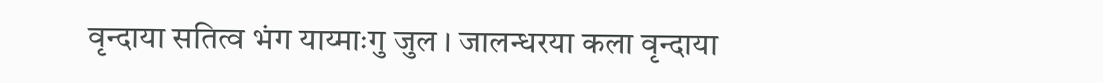वृन्दाया सतित्व भंग याय्माःगु जुल । जालन्धरया कला वृन्दाया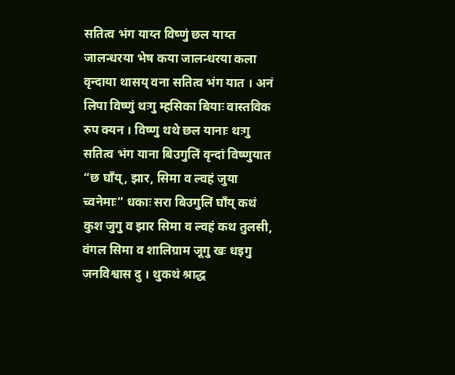सतित्व भंग याय्त विष्णुं छल याय्त जालन्धरया भेष कया जालन्धरया कला वृन्दाया थासय् वना सतित्व भंग यात । अनं लिपा विष्णुं थःगु म्हसिका बियाः वास्तविक रुप क्यन । विष्णु थथे छल यानाः थःगु सतित्व भंग याना बिउगुलिं वृन्दां विष्णुयात “छ घाँय्, झार, सिमा व ल्वहं जुया च्वनेमाः” धकाः सरा बिउगुलिं घाँय् कथं कुश जुगु व झार सिमा व ल्वहं कथ तुलसी, वंगल सिमा व शालिग्राम जूगु खः धइगु जनविश्वास दु । थुकथं श्राद्ध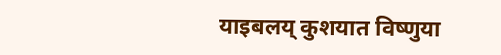याइबलय् कुशयात विष्णुया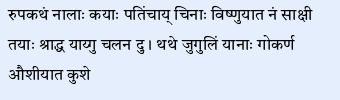रुपकथं नालाः कयाः पतिंचाय् चिनाः विष्णुयात नं साक्षी तयाः श्राद्ध याय्गु चलन दु । थथे जुगुलिं यानाः गोकर्ण औशीयात कुशे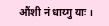औंशी नं धाय्गु याः ।